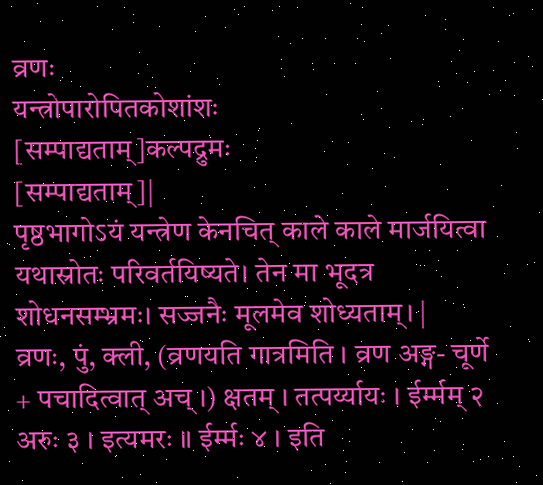व्रणः
यन्त्रोपारोपितकोशांशः
[सम्पाद्यताम्]कल्पद्रुमः
[सम्पाद्यताम्]|
पृष्ठभागोऽयं यन्त्रेण केनचित् काले काले मार्जयित्वा यथास्रोतः परिवर्तयिष्यते। तेन मा भूदत्र शोधनसम्भ्रमः। सज्जनैः मूलमेव शोध्यताम्। |
व्रणः, पुं, क्ली, (व्रणयति गात्रमिति । व्रण अङ्ग- चूर्णे + पचादित्वात् अच् ।) क्षतम् । तत्पर्य्यायः । ईर्म्मम् २ अरुः ३ । इत्यमरः ॥ ईर्म्मः ४ । इति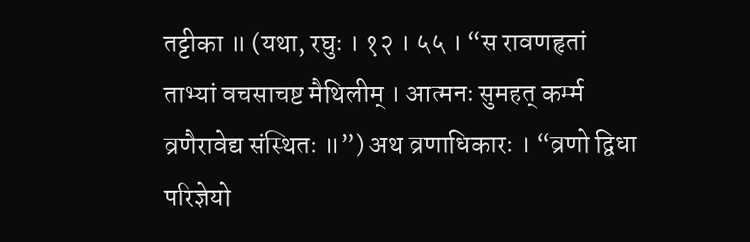तट्टीका ॥ (यथा, रघुः । १२ । ५५ । “स रावणहृतां ताभ्यां वचसाचष्ट मैथिलीम् । आत्मनः सुमहत् कर्म्म व्रणैरावेद्य संस्थितः ॥”) अथ व्रणाधिकारः । “व्रणो द्विधा परिज्ञेयो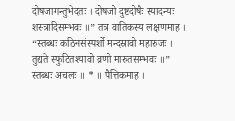दोषजागन्तुभेदतः । दोषजो दुष्टदोषैः स्यादन्यः शस्त्रादिसम्भवः ॥” तत्र वातिकस्य लक्षणमाह । “स्तब्धः कठिनसंस्पर्शो मन्दस्रावो महारुजः । तुद्यते स्फुटितश्यावो व्रणो मारुतसम्भवः ॥” स्तब्धः अचलः ॥ * ॥ पैत्तिकमाह ।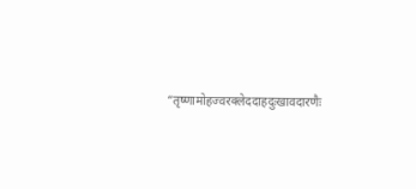“तृष्णामोहज्वरक्लेददाहदुःखावदारणैः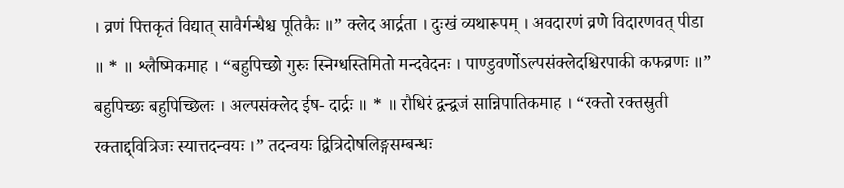। व्रणं पित्तकृतं विद्यात् सावैर्गन्धैश्च पूतिकैः ॥” क्लेद आर्द्रता । दुःखं व्यथारूपम् । अवदारणं व्रणे विदारणवत् पीडा ॥ * ॥ श्लैष्मिकमाह । “बहुपिच्छो गुरुः स्निग्धस्तिमितो मन्दवेदनः । पाण्डुवर्णोऽल्पसंक्लेदश्चिरपाकी कफव्रणः ॥” बहुपिच्छः बहुपिच्छिलः । अल्पसंक्लेद ईष- दार्द्रः ॥ * ॥ रौधिरं द्वन्द्वजं सान्निपातिकमाह । “रक्तो रक्तस्रुती रक्ताद्द्वित्रिजः स्यात्तदन्वयः ।” तदन्वयः द्वित्रिदोषलिङ्गसम्बन्धः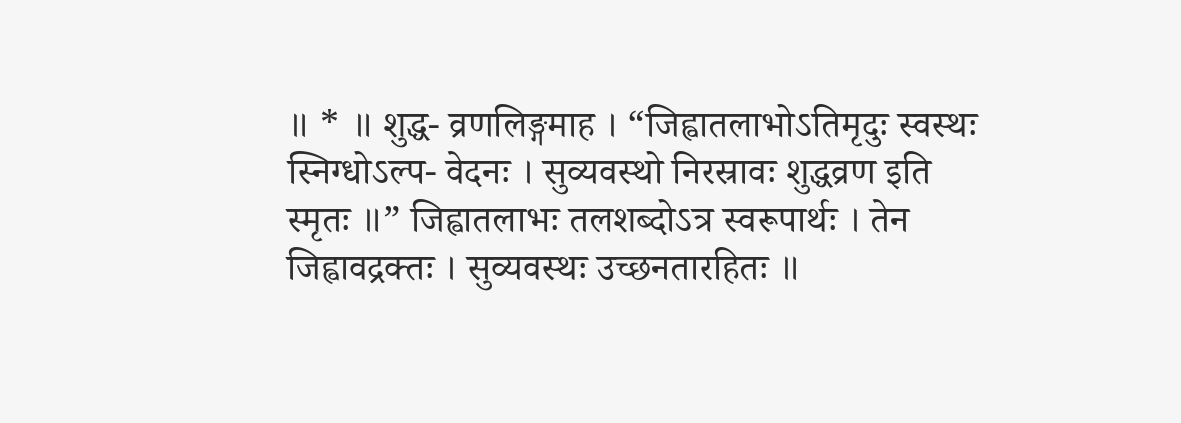॥ * ॥ शुद्ध- व्रणलिङ्गमाह । “जिह्वातलाभोऽतिमृदुः स्वस्थः स्निग्धोऽल्प- वेदनः । सुव्यवस्थो निरस्रावः शुद्धव्रण इति स्मृतः ॥” जिह्वातलाभः तलशब्दोऽत्र स्वरूपार्थः । तेन जिह्वावद्रक्तः । सुव्यवस्थः उच्छनतारहितः ॥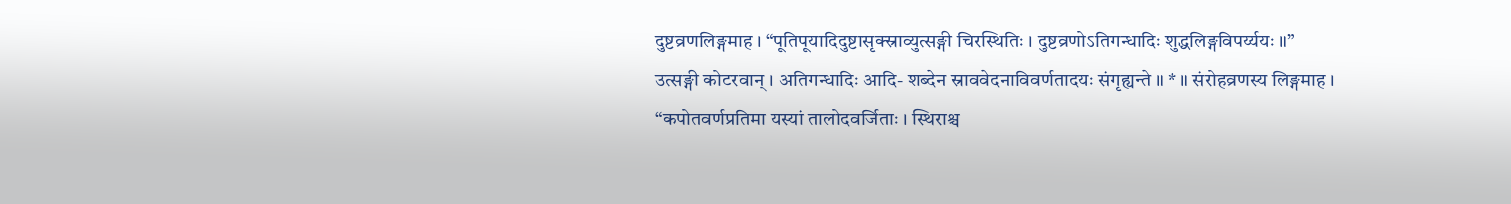दुष्टव्रणलिङ्गमाह । “पूतिपूयादिदुष्टासृक्स्राव्युत्सङ्गी चिरस्थितिः । दुष्टव्रणोऽतिगन्धादिः शुद्धलिङ्गविपर्य्ययः ॥” उत्सङ्गी कोटरवान् । अतिगन्धादिः आदि- शब्देन स्राववेदनाविवर्णतादयः संगृह्यन्ते ॥ * ॥ संरोहव्रणस्य लिङ्गमाह । “कपोतवर्णप्रतिमा यस्यां तालोदवर्जिताः । स्थिराश्च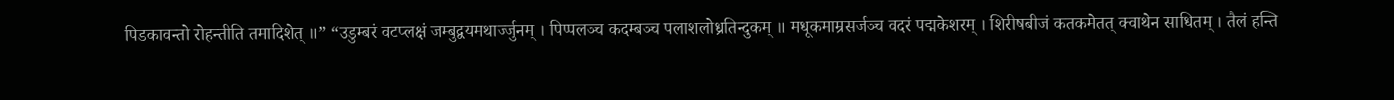पिडकावन्तो रोहन्तीति तमादिशेत् ॥” “उडुम्बरं वटप्लक्षं जम्बुद्वयमथार्ज्जुनम् । पिप्पलञ्च कदम्बञ्च पलाशलोध्रतिन्दुकम् ॥ मधूकमाम्रसर्जञ्च वदरं पद्मकेशरम् । शिरीषबीजं कतकमेतत् क्वाथेन साधितम् । तैलं हन्ति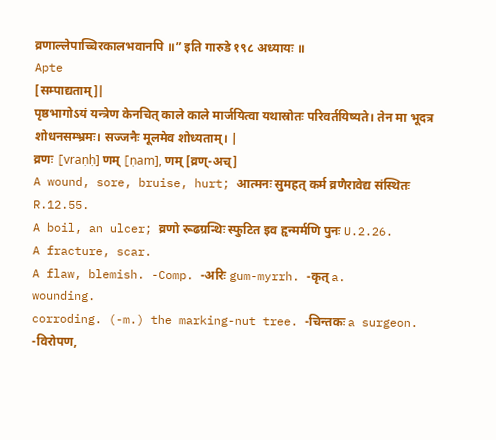व्रणाल्लेपाच्चिरकालभवानपि ॥” इति गारुडे १९८ अध्यायः ॥
Apte
[सम्पाद्यताम्]|
पृष्ठभागोऽयं यन्त्रेण केनचित् काले काले मार्जयित्वा यथास्रोतः परिवर्तयिष्यते। तेन मा भूदत्र शोधनसम्भ्रमः। सज्जनैः मूलमेव शोध्यताम्। |
व्रणः [vraṇḥ] णम् [ṇam], णम् [व्रण्-अच्]
A wound, sore, bruise, hurt; आत्मनः सुमहत् कर्म व्रणैरावेद्य संस्थितः R.12.55.
A boil, an ulcer; व्रणो रूढग्रन्थिः स्फुटित इव हृन्मर्मणि पुनः U.2.26.
A fracture, scar.
A flaw, blemish. -Comp. -अरिः gum-myrrh. -कृत् a.
wounding.
corroding. (-m.) the marking-nut tree. -चिन्तकः a surgeon. -विरोपण,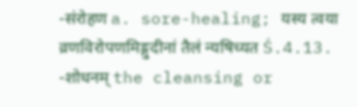-संरोहण a. sore-healing; यस्य त्वया व्रणविरोपणमिङ्गुदीनां तैलं न्यषिच्यत Ś.4.13. -शोधनम् the cleansing or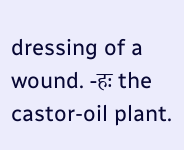dressing of a wound. -हः the castor-oil plant.